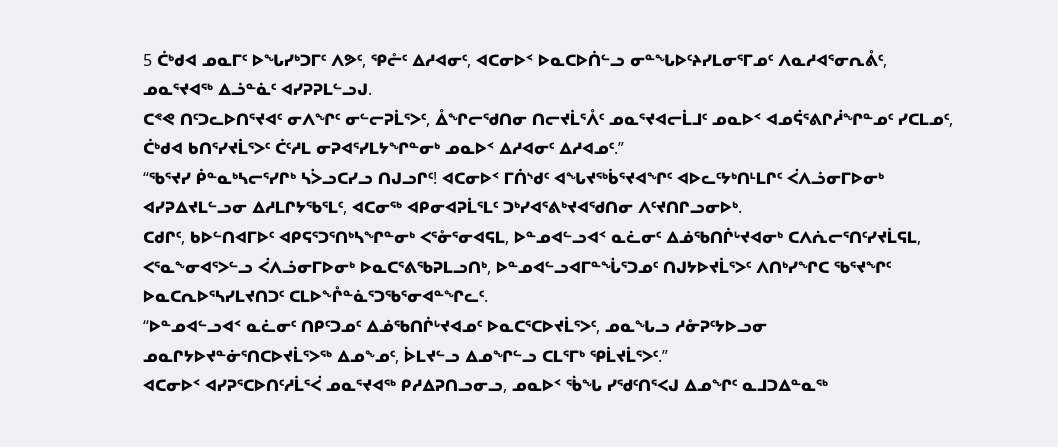5 ᑖᒃᑯᐊ ᓄᓇᒥᑦ ᐅᖓᓯᒃᑐᒥᑦ ᐱᕗᑦ, ᕿᓔᑦ ᐃᓱᐊᓂᑦ, ᐊᑕᓂᐅᑉ ᐅᓇᑕᐅᑏᓪᓗ ᓂᓐᖓᐅᑦᔨᓯᒪᓂᕐᒥᓄᑦ ᐱᓇᓱᐊᕐᓂᕆᕔᑦ, ᓄᓇᕐᔪᐊᖅ ᐃᓘᓐᓈᑦ ᐊᓯᕈᕈᒪᓪᓗᒍ.
ᑕᕝᕙ ᑎᑦᑐᓚᐅᑎᕐᔪᐊᑦ ᓂᐱᖏᑦ ᓂᓪᓕᕈᒫᕐᐳᑦ, ᐂᖏᓕᖁᑎᓂ ᑎᓕᔪᒫᕐᐰᑦ ᓄᓇᕐᔪᐊᓕᒫᒧᑦ ᓄᓇᐅᑉ ᐊᓄᕌᕐᕕᒋᓲᖏᓐᓄᑦ ᓯᑕᒪᓄᑦ, ᑖᒃᑯᐊ ᑲᑎᕐᓯᔪᒫᕐᐳᑦ ᑖᑦᓱᒪ ᓂᕈᐊᕐᓯᒪᔭᖏᓐᓂᒃ ᓄᓇᐅᑉ ᐃᓱᐊᓂᑦ ᐃᓱᐊᓄᑦ.”
“ᖃᕐᔪᓯ ᑮᓐᓇᒃᓴᓕᕐᓯᒋᒃ ᓴᐴᓗᑕᓯᓗ ᑎᒍᓗᒋᑦ! ᐊᑕᓂᐅᑉ ᒥᑏᔅᑯᑦ ᐊᖓᔪᖅᑳᕐᔪᐊᖏᑦ ᐊᐅᓚᑦᔭᒃᑎᒻᒪᒋᑦ ᐹᐱᓘᓂᒥᐅᓂᒃ ᐊᓯᕈᐃᔪᒪᓪᓗᓂ ᐃᓱᒪᒋᔭᖃᕐᒪᑦ, ᐊᑕᓂᖅ ᐊᑭᓂᐊᕈᒫᕐᒪᑦ ᑐᒃᓯᐊᕐᕕᒃᔪᐊᖁᑎᓂ ᐱᑦᔪᑎᒋᓗᓂᐅᒃ.
ᑕᑯᒋᑦ, ᑲᐅᓪᑎᐊᒥᐅᑦ ᐊᑭᕋᕐᑐᕐᑎᒃᓴᖏᓐᓂᒃ ᐸᕐᓁᕐᓂᐊᕋᒪ, ᐅᓐᓄᐊᓪᓗᐊᑉ ᓇᓛᓂᑦ ᐃᓅᖃᑎᒌᒡᔪᐊᓂᒃ ᑕᐱᕇᓕᕐᑎᑦᓯᔪᒫᕋᒪ, ᐸᕐᓇᖕᓂᐊᕐᐳᓪᓗ ᐹᐱᓘᓂᒥᐅᓂᒃ ᐅᓇᑕᕐᕕᖃᕈᒪᓗᑎᒃ, ᐅᓐᓄᐊᓪᓗᐊᒥᓐᖔᕐᑐᓄᑦ ᑎᒍᔭᐅᔪᒫᕐᐳᑦ ᐱᑎᒃᓯᖏᑕ ᖃᕐᔪᖏᑦ ᐅᓇᑕᕆᐅᕐᓴᓯᒪᔪᑎᑐᑦ ᑕᒪᐅᖕᒊᓐᓈᕐᑐᖃᕐᓂᐊᓐᖏᓚᑦ.
“ᐅᓐᓄᐊᓪᓗᐊᑉ ᓇᓛᓂᑦ ᑎᑭᑦᑐᓄᑦ ᐃᓅᖃᑎᒌᒡᔪᐊᓄᑦ ᐅᓇᑕᕐᑕᐅᔪᒫᕐᐳᑦ, ᓄᓇᖓᓗ ᓱᓁᕈᑦᔭᐅᓗᓂ ᓄᓇᒋᔭᐅᔪᓐᓃᕐᑎᑕᐅᔪᒫᕐᐳᖅ ᐃᓄᖕᓄᑦ, ᐆᒪᔪᓪᓗ ᐃᓄᖏᓪᓗ ᑕᒪᕐᒥᒃ ᕿᒫᔪᒫᕐᐳᑦ.”
ᐊᑕᓂᐅᑉ ᐊᓯᕈᕐᑕᐅᑎᑦᓱᒫᕐᐹ ᓄᓇᕐᔪᐊᖅ ᑭᓱᐃᕈᑎᓗᓂᓗ, ᓄᓇᐅᑉ ᖄᖓ ᓯᖁᑦᑎᕐᐸᒍ ᐃᓄᖏᑦ ᓇᒧᑐᐃᓐᓇᖅ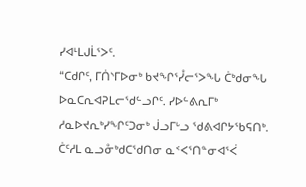ᓯᐊᒻᒪᒍᒫᕐᐳᑦ.
“ᑕᑯᒋᑦ, ᒥᑏᔅᒥᐅᓂᒃ ᑲᔪᖏᕐᓮᓕᕐᐳᖓ ᑖᒃᑯᓂᖓ ᐅᓇᑕᕆᐊᕈᒪᓕᖁᓪᓗᒋᑦ. ᓯᐅᓪᕕᕆᒥᒃ ᓱᓇᐅᔪᕆᒃᓯᖏᑦᑐᓂᒃ ᒎᓗᒥᒡᓗ ᖁᕕᐊᒋᔭᖃᕋᑎᒃ.
ᑖᑦᓱᒪ ᓇᓗᓁᒃᑯᑕᖁᑎᓂ ᓇᑉᐸᕐᑎᓐᓂᐊᕐᐹ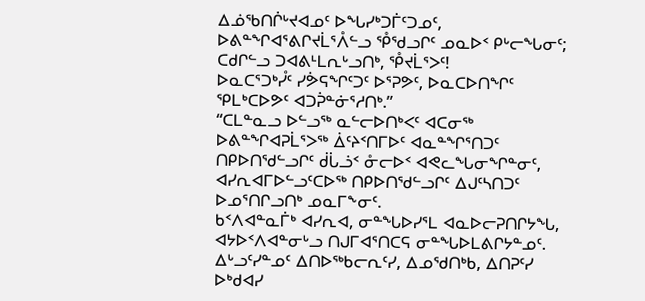ᐃᓅᖃᑎᒌᒡᔪᐊᓄᑦ ᐅᖓᓯᒃᑐᒦᑦᑐᓄᑦ, ᐅᕕᓐᖏᐊᕐᕕᒋᔪᒫᕐᐰᓪᓗ ᕾᖁᓗᒋᑦ ᓄᓇᐅᑉ ᑭᒡᓕᖓᓂᑦ; ᑕᑯᒋᓪᓗ ᑐᐊᕕᒻᒪᕆᒡᓗᑎᒃ, ᕾᔪᒫᕐᐳᑦ!
ᐅᓇᑕᕐᑐᒃᓮᑦ ᓯᕘᕋᖏᑦᑐᑦ ᐅᕐᕈᕗᑦ, ᐅᓇᑕᐅᑎᖏᑦ ᕿᒪᒃᑕᐅᕗᑦ ᐊᑐᕉᓐᓃᕐᓱᑎᒃ.”
“ᑕᒪᓐᓇᓗ ᐅᓪᓗᖅ ᓇᓪᓕᐅᑎᒃᐸᑦ ᐊᑕᓂᖅ ᐅᕕᓐᖏᐊᕈᒫᕐᐳᖅ ᐄᑦᔨᑉᑎᒥᐅᑦ ᐊᓇᓐᖏᕐᑎᑐᑦ ᑎᑭᐅᑎᖁᓪᓗᒋᑦ ᑰᒑᓘᑉ ᓁᓕᐅᑉ ᐊᕙᓚᖓᓂᖏᓐᓂᑦ, ᐊᓯᕆᐊᒥᐅᓪᓗᑦᑕᐅᖅ ᑎᑭᐅᑎᖁᓪᓗᒋᑦ ᐃᒍᑦᓴᑎᑐᑦ ᐅᓄᕐᑎᒋᓗᑎᒃ ᓄᓇᒥᖕᓂᑦ.
ᑲᑉᐱᐊᓐᓇᒦᒃ ᐊᓯᕆᐊ, ᓂᓐᖓᐅᓯᕐᒪ ᐊᓇᐅᓕᕈᑎᒋᔭᖓ, ᐊᔭᐅᑉᐱᐊᓐᓂᒡᓗ ᑎᒍᒥᐊᕐᑎᑕᕋ ᓂᓐᖓᐅᒪᕕᒋᔭᓐᓄᑦ.
ᐃᒡᓗᑦᓯᓐᓄᑦ ᐃᑎᐅᖅᑲᓕᕆᑦᓯ, ᐃᓄᖁᑎᒃᑲ, ᐃᑎᕈᑦᓯ ᐅᒃᑯᐊᓯ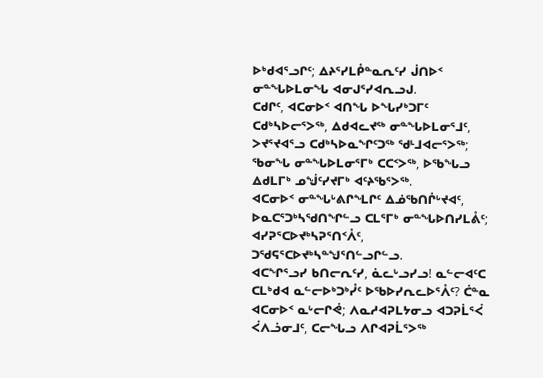ᐅᒃᑯᐊᕐᓗᒋᑦ; ᐃᔨᕐᓯᒪᑬᓐᓇᕆᑦᓯ ᒎᑎᐅᑉ ᓂᓐᖓᐅᒪᓂᖓ ᐊᓂᒍᕐᓯᐊᕆᓗᒍ.
ᑕᑯᒋᑦ, ᐊᑕᓂᐅᑉ ᐊᑎᖓ ᐅᖓᓯᒃᑐᒥᑦ ᑕᑯᒃᓴᐅᓕᕐᐳᖅ, ᐃᑯᐊᓚᔪᖅ ᓂᓐᖓᐅᒪᓂᕐᒧᑦ, ᐳᔪᕐᔪᐊᕐᓗ ᑕᑯᒃᓴᐅᓇᖏᑦᑐᖅ ᖁᒻᒧᐊᓕᕐᐳᖅ; ᖃᓂᖓ ᓂᓐᖓᐅᒪᓂᕐᒥᒃ ᑕᑕᑉᐳᖅ, ᐅᖃᖓᓗ ᐃᑯᒪᒥᒃ ᓄᖒᑦᓯᔪᒥᒃ ᐊᑦᔨᖃᕐᐳᖅ.
ᐊᑕᓂᐅᑉ ᓂᓐᖓᒡᕕᒋᖕᒪᒋᑦ ᐃᓅᖃᑎᒌᒡᔪᐊᑦ, ᐅᓇᑕᕐᑐᒃᓴᖁᑎᖏᓪᓗ ᑕᒪᕐᒥᒃ ᓂᓐᖓᐅᑎᓯᒪᕔᑦ; ᐊᓯᕈᕐᑕᐅᔪᒃᓴᕈᕐᑎᑉᐰᑦ, ᑐᖁᕋᕐᑕᐅᔪᒃᓴᓐᖑᕐᑎᓪᓗᒋᓪᓗ.
ᐊᑕᖏᕐᓗᓯ ᑲᑎᓕᕆᑦᓯ, ᓈᓚᒡᓗᓯᓗ! ᓇᓪᓕᐊᑦᑕ ᑕᒪᒃᑯᐊ ᓇᓪᓕᐅᒃᑐᒃᓮᑦ ᐅᖃᐅᓯᕆᓚᐅᕐᐰᑦ? ᑖᓐᓇ ᐊᑕᓂᐅᑉ ᓇᒡᓕᒋᕚ; ᐱᓇᓱᐊᕈᒪᔭᓂᓗ ᐊᑐᕈᒫᕐᐹ ᐹᐱᓘᓂᒧᑦ, ᑕᓕᖓᓗ ᐱᒋᐊᕈᒫᕐᐳᖅ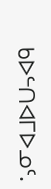ᑲᐅᓪᑎᐊᒥᐅᓄᑦ.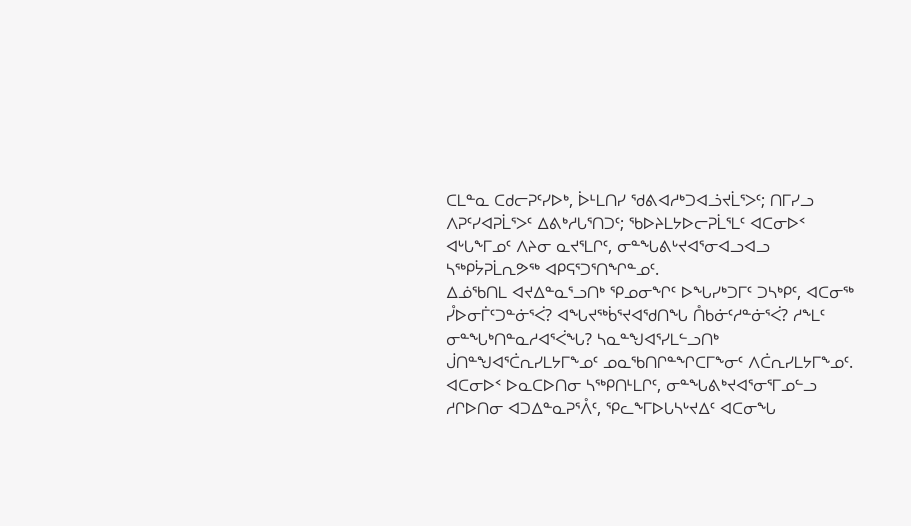ᑕᒪᓐᓇ ᑕᑯᓕᕈᑦᓯᐅᒃ, ᐆᒻᒪᑎᓯ ᖁᕕᐊᓱᒃᑐᐊᓘᔪᒫᕐᐳᑦ; ᑎᒥᓯᓗ ᐱᕈᑦᓯᐊᕈᒫᕐᐳᑦ ᐃᕕᒃᓱᒐᕐᑎᑐᑦ; ᖃᐅᔨᒪᔭᐅᓕᕈᒫᕐᒪᑦ ᐊᑕᓂᐅᑉ ᐊᒡᒐᖕᒥᓄᑦ ᐱᔨᓂ ᓇᔪᕐᒪᒋᑦ, ᓂᓐᖓᕕᒡᔪᐊᕐᓂᐊᓗᐊᓗ ᓴᖅᑭᔮᕈᒫᕆᕗᖅ ᐊᑭᕋᕐᑐᕐᑎᖏᓐᓄᑦ.
ᐃᓅᖃᑎᒪ ᐊᔪᐃᓐᓇᕐᓗᑎᒃ ᕿᓄᓂᖏᑦ ᐅᖓᓯᒃᑐᒥᑦ ᑐᓴᒃᑭᑦ, ᐊᑕᓂᖅ ᓮᐅᓂᒦᑦᑐᓐᓃᕐᐹ? ᐊᖓᔪᖅᑳᕐᔪᐊᖁᑎᖓ ᑍᑲᓃᑦᓱᓐᓃᕐᐹ? ᓱᖕᒪᑦ ᓂᓐᖓᒃᑎᓐᓇᓱᐊᕐᐹᖓ? ᓴᓇᓐᖑᐊᕐᓯᒪᓪᓗᑎᒃ ᒎᑎᓐᖑᐊᕐᑖᕆᓯᒪᔭᒥᖕᓄᑦ ᓄᓇᖃᑎᒋᓐᖏᑕᒥᖕᓂᑦ ᐱᑖᕆᓯᒪᔭᒥᖕᓄᑦ.
ᐊᑕᓂᐅᑉ ᐅᓇᑕᐅᑎᓂ ᓴᖅᑭᑎᒻᒪᒋᑦ, ᓂᓐᖓᕕᒃᔪᐊᕐᓂᕐᒥᓄᓪᓗ ᓱᒋᐅᑎᓂ ᐊᑐᐃᓐᓇᕈᕐᐰᑦ, ᕿᓚᖕᒥᐅᒐᓴᒡᔪᐃᑦ ᐊᑕᓂᖓ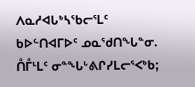ᐱᓇᓱᐊᒐᒃᓴᖃᓕᕐᒪᑦ ᑲᐅᓪᑎᐊᒥᐅᑦ ᓄᓇᖁᑎᖓᓐᓂ.
ᑍᒤᒻᒪᑦ ᓂᓐᖓᒡᕕᒋᓯᒪᓕᕐᐸᒃᑲ;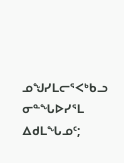ᓄᖑᓯᒪᓕᕐᐸᒃᑲᓗ ᓂᓐᖓᐅᓯᕐᒪ ᐃᑯᒪᖓᓄᑦ;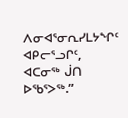ᐱᓂᐊᕐᓂᕆᓯᒪᔭᖏᑦ ᐊᑭᓕᕐᓗᒋᑦ, ᐊᑕᓂᖅ ᒎᑎ ᐅᖃᕐᐳᖅ.”